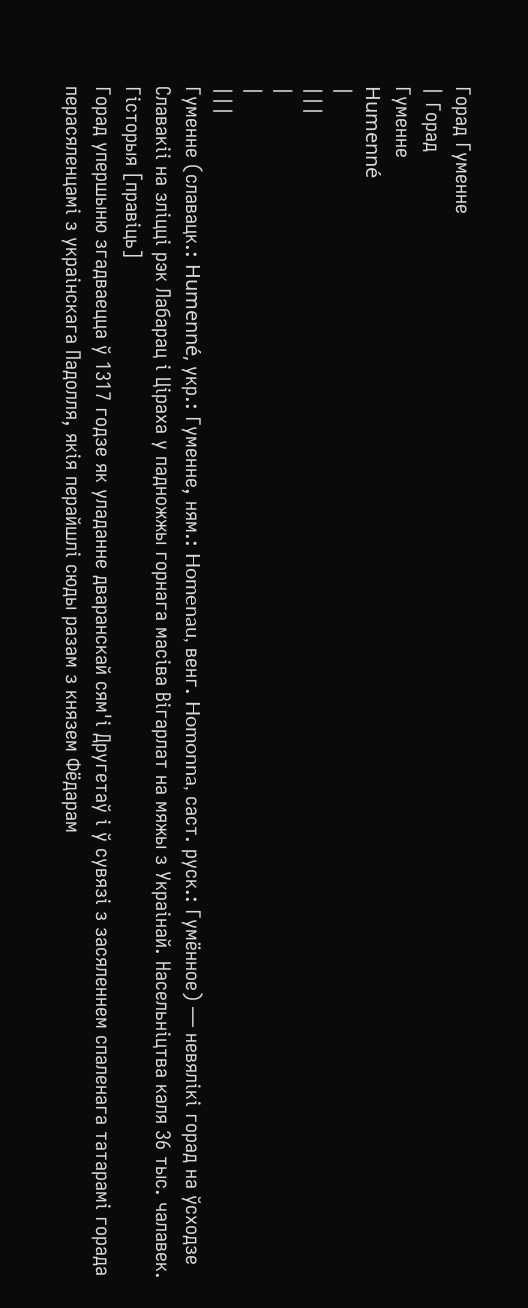Горад Гуменне
| Горад
Гуменне
Humenné
|
|||
|
|
|||
Гуменне (славацк.: Humenné, укр.: Гуменне, ням.: Homenau, венг. Homonna, саст. руск.: Гумённое) — невялікі горад на ўсходзе Славакіі на зліцці рэк Лабарац і Ціраха у падножжы горнага масіва Вігарлат на мяжы з Украінай. Насельніцтва каля 36 тыс. чалавек.
Гісторыя [правіць]
Горад упершыню згадваецца ў 1317 годзе як уладанне дваранскай сям'і Другетаў і ў сувязі з засяленнем спаленага татарамі горада перасяленцамі з украінскага Падолля, якія перайшлі сюды разам з князем Фёдарам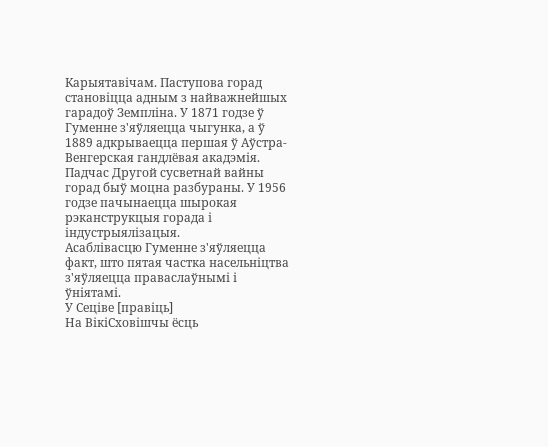Карыятавічам. Паступова горад становіцца адным з найважнейшых гарадоў Земпліна. У 1871 годзе ў Гуменне з'яўляецца чыгунка, а ў 1889 адкрываецца першая ў Аўстра-Венгерская гандлёвая акадэмія. Падчас Другой сусветнай вайны горад быў моцна разбураны. У 1956 годзе пачынаецца шырокая рэканструкцыя горада і індустрыялізацыя.
Асаблівасцю Гуменне з'яўляецца факт, што пятая частка насельніцтва з'яўляецца праваслаўнымі і ўніятамі.
У Сеціве [правіць]
На ВікіСховішчы ёсць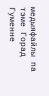медыяфайлы па тэме Горад Гуменне